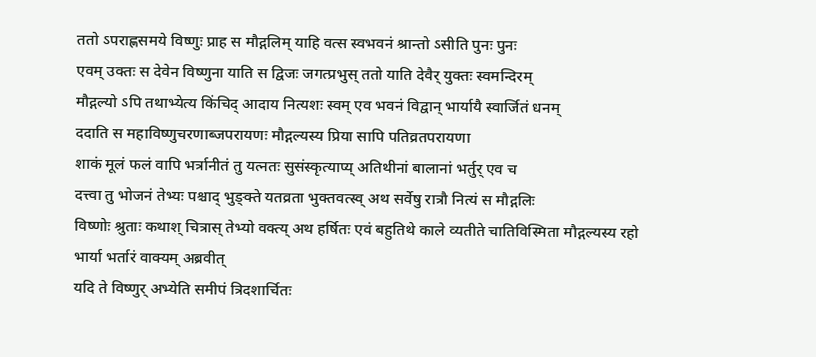ततो ऽपराह्णसमये विष्णुः प्राह स मौद्गलिम् याहि वत्स स्वभवनं श्रान्तो ऽसीति पुनः पुनः
एवम् उक्तः स देवेन विष्णुना याति स द्विजः जगत्प्रभुस् ततो याति देवैर् युक्तः स्वमन्दिरम्
मौद्गल्यो ऽपि तथाभ्येत्य किंचिद् आदाय नित्यशः स्वम् एव भवनं विद्वान् भार्यायै स्वार्जितं धनम्
ददाति स महाविष्णुचरणाब्जपरायणः मौद्गल्यस्य प्रिया सापि पतिव्रतपरायणा
शाकं मूलं फलं वापि भर्त्रानीतं तु यत्नतः सुसंस्कृत्याप्य् अतिथीनां बालानां भर्तुर् एव च
दत्त्वा तु भोजनं तेभ्यः पश्चाद् भुङ्क्ते यतव्रता भुक्तवत्स्व् अथ सर्वेषु रात्रौ नित्यं स मौद्गलिः
विष्णोः श्रुताः कथाश् चित्रास् तेभ्यो वक्त्य् अथ हर्षितः एवं बहुतिथे काले व्यतीते चातिविस्मिता मौद्गल्यस्य रहो भार्या भर्तारं वाक्यम् अब्रवीत्
यदि ते विष्णुर् अभ्येति समीपं त्रिदशार्चितः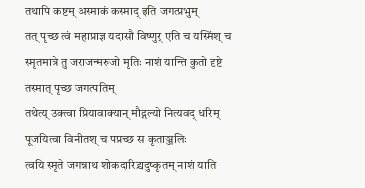तथापि कष्टम् अस्माकं कस्माद् इति जगत्प्रभुम्
तत् पृच्छ त्वं महाप्राज्ञ यदासौ विष्णुर् एति च यस्मिंश् च स्मृतमात्रे तु जराजन्मरुजो मृतिः नाशं यान्ति कुतो दृष्टे तस्मात् पृच्छ जगत्पतिम्
तथेत्य् उक्त्वा प्रियावाक्यान् मौद्गल्यो नित्यवद् धरिम् पूजयित्वा विनीतश् च पप्रच्छ स कृताञ्जलिः
त्वयि स्मृते जगन्नाथ शोकदारिद्र्यदुष्कृतम् नाशं याति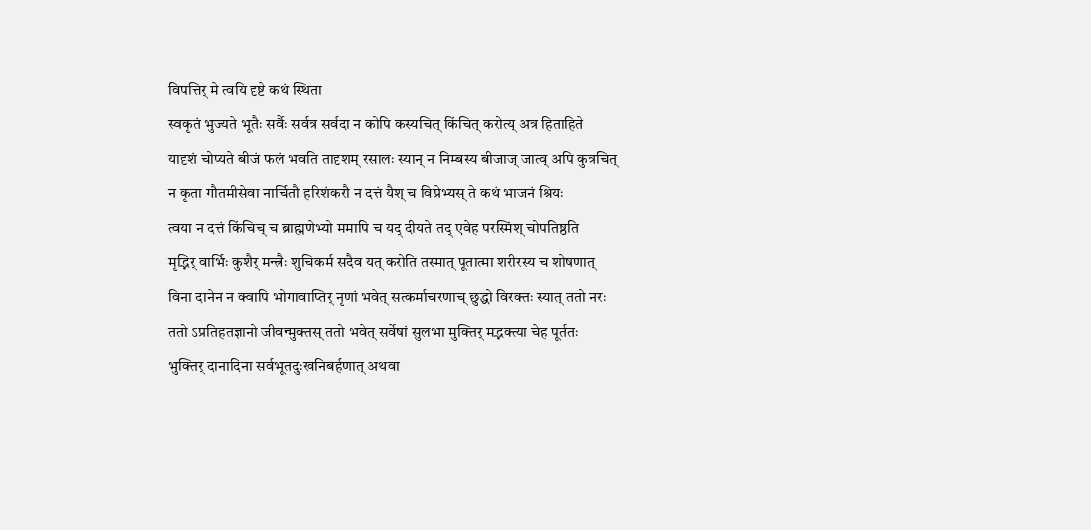विपत्तिर् मे त्वयि दृष्टे कथं स्थिता
स्वकृतं भुज्यते भूतैः सर्वैः सर्वत्र सर्वदा न कोपि कस्यचित् किंचित् करोत्य् अत्र हिताहिते
यादृशं चोप्यते बीजं फलं भवति तादृशम् रसालः स्यान् न निम्बस्य बीजाज् जात्व् अपि कुत्रचित्
न कृता गौतमीसेवा नार्चितौ हरिशंकरौ न दत्तं यैश् च विप्रेभ्यस् ते कथं भाजनं श्रियः
त्वया न दत्तं किंचिच् च ब्राह्मणेभ्यो ममापि च यद् दीयते तद् एवेह परस्मिंश् चोपतिष्ठति
मृद्भिर् वार्भिः कुशैर् मन्त्रैः शुचिकर्म सदैव यत् करोति तस्मात् पूतात्मा शरीरस्य च शोषणात्
विना दानेन न क्वापि भोगावाप्तिर् नृणां भवेत् सत्कर्माचरणाच् छुद्धो विरक्तः स्यात् ततो नरः
ततो ऽप्रतिहतज्ञानो जीवन्मुक्तस् ततो भवेत् सर्वेषां सुलभा मुक्तिर् मद्भक्त्या चेह पूर्ततः
भुक्तिर् दानादिना सर्वभूतदुःखनिबर्हणात् अथवा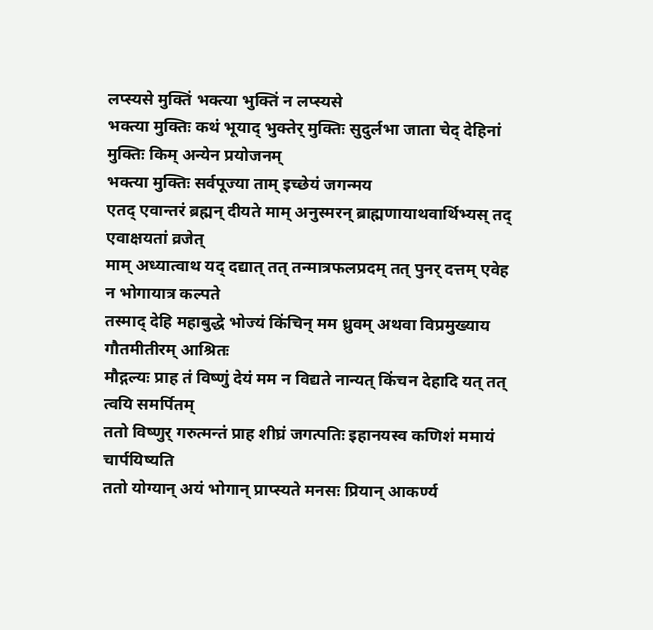लप्स्यसे मुक्तिं भक्त्या भुक्तिं न लप्स्यसे
भक्त्या मुक्तिः कथं भूयाद् भुक्तेर् मुक्तिः सुदुर्लभा जाता चेद् देहिनां मुक्तिः किम् अन्येन प्रयोजनम्
भक्त्या मुक्तिः सर्वपूज्या ताम् इच्छेयं जगन्मय
एतद् एवान्तरं ब्रह्मन् दीयते माम् अनुस्मरन् ब्राह्मणायाथवार्थिभ्यस् तद् एवाक्षयतां व्रजेत्
माम् अध्यात्वाथ यद् दद्यात् तत् तन्मात्रफलप्रदम् तत् पुनर् दत्तम् एवेह न भोगायात्र कल्पते
तस्माद् देहि महाबुद्धे भोज्यं किंचिन् मम ध्रुवम् अथवा विप्रमुख्याय गौतमीतीरम् आश्रितः
मौद्गल्यः प्राह तं विष्णुं देयं मम न विद्यते नान्यत् किंचन देहादि यत् तत् त्वयि समर्पितम्
ततो विष्णुर् गरुत्मन्तं प्राह शीघ्रं जगत्पतिः इहानयस्व कणिशं ममायं चार्पयिष्यति
ततो योग्यान् अयं भोगान् प्राप्स्यते मनसः प्रियान् आकर्ण्य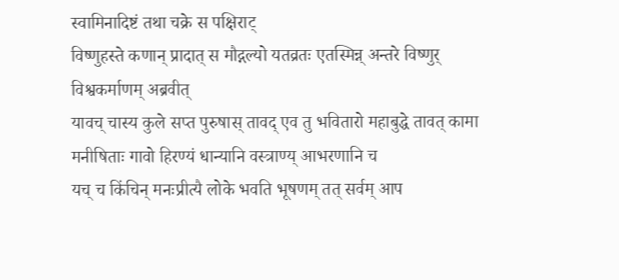स्वामिनादिष्टं तथा चक्रे स पक्षिराट्
विष्णुहस्ते कणान् प्रादात् स मौद्गल्यो यतव्रतः एतस्मिन्न् अन्तरे विष्णुर् विश्वकर्माणम् अब्रवीत्
यावच् चास्य कुले सप्त पुरुषास् तावद् एव तु भवितारो महाबुद्धे तावत् कामा मनीषिताः गावो हिरण्यं धान्यानि वस्त्राण्य् आभरणानि च
यच् च किंचिन् मनःप्रीत्यै लोके भवति भूषणम् तत् सर्वम् आप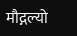मौद्गल्यो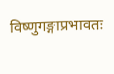विष्णुगङ्गाप्रभावतः